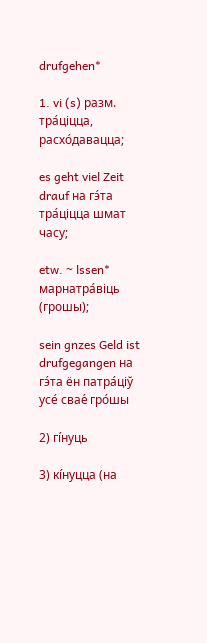drufgehen*

1. vi (s) разм. тра́ціцца, расхо́давацца;

es geht viel Zeit drauf на гэ́та тра́ціцца шмат часу;

etw. ~ lssen* марнатра́віць (грошы);

sein gnzes Geld ist drufgegangen на гэ́та ён патра́ціў усе́ свае́ гро́шы

2) гі́нуць

3) кі́нуцца (на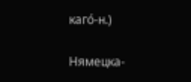каго́-н.)

Нямецка-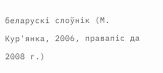беларускі слоўнік (М. Кур'янка, 2006, правапіс да 2008 г.)